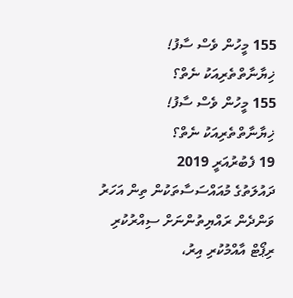155 މީހުން ވެސް ސާފު! ޚިޔާނާތްތެރިއަކު ނެތް؟
155 މީހުން ވެސް ސާފު! ޚިޔާނާތްތެރިއަކު ނެތް؟
19 ފެބުރުއަރީ 2019
ދައުލަތުގެ މުއައްސަސާތަކުން ތިން އަހަރު ވަންދެން ރައްޔިތުންނަށް ސިއްރުކުރި ރިޕޯޓް އާއްމުކުރި އިރު،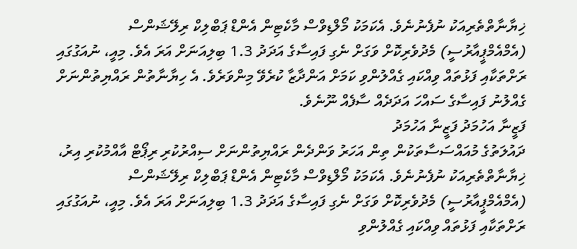ޚިޔާނާތްތެރިއަކު ނުފެނުނެވެ. އެކަމަކު މޯލްޑިވްސް މާކެޓިން އެންޑް ޕަބްލިކް ރިލޭޝަންސް (އެމްއެމްޕީއާރުސީ) މެދުވެރިކޮށް ވަގަށް ނެގި ފައިސާގެ އަދަދު 1.3 ބިލިއަނަށް އަރަ އެވެ. މިއީ، ނުއަގުގައި ރަށްތަކާއި ފަޅުތައް ވިއްކައި ގެއްލުންވި ކަމަށް އަންދާޒާ ކުރެވޭ މިންވަރެވެ. އެ ހިޔާނާތުން ރައްޔިތުންނަށް ގެއްލުނު ފައިސާގެ ސައްހަ އަދަދެއް ސާފެއް ނޫނެވެ.
ފަޒީނާ އަހުމަދު ފަޒީނާ އަހުމަދު
ދައުލަތުގެ މުއައްސަސާތަކުން ތިން އަހަރު ވަންދެން ރައްޔިތުންނަށް ސިއްރުކުރި ރިޕޯޓް އާއްމުކުރި އިރު، ޚިޔާނާތްތެރިއަކު ނުފެނުނެވެ. އެކަމަކު މޯލްޑިވްސް މާކެޓިން އެންޑް ޕަބްލިކް ރިލޭޝަންސް (އެމްއެމްޕީއާރުސީ) މެދުވެރިކޮށް ވަގަށް ނެގި ފައިސާގެ އަދަދު 1.3 ބިލިއަނަށް އަރަ އެވެ. މިއީ، ނުއަގުގައި ރަށްތަކާއި ފަޅުތައް ވިއްކައި ގެއްލުންވި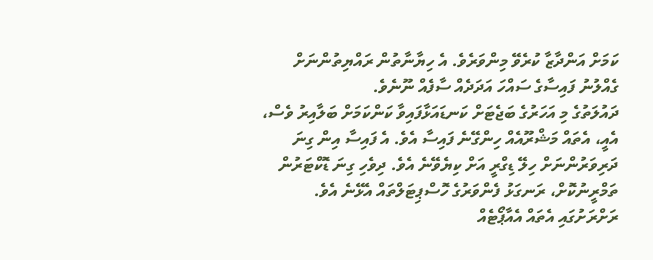ކަމަށް އަންދާޒާ ކުރެވޭ މިންވަރެވެ. އެ ހިޔާނާތުން ރައްޔިތުންނަށް ގެއްލުނު ފައިސާގެ ސައްހަ އަދަދެއް ސާފެއް ނޫނެވެ.
ދައުލަތުގެ މި އަހަރުގެ ބަޖެޓަށް ކަނޑައަޅާފައިވާ ކަންކަމަށް ބަލާއިރު ވެސް، އެއީ، އެތައް މަޝްރޫއެއް ހިންގޭނެ ފައިސާ އެވެ. އެ ފައިސާ އިން ގިނަ ދަރިވަރުންނަށް ހިލޭ ޑިގްރީ އަށް ކިޔެވޭނެ އެވެ. ދިވެހި ގިނަ ޑޮކްޓަރުން ތަމްރީނުކޮށް، ރަނގަޅު ފެންވަރުގެ ހޮސްޕިޓަލްތައް އެޅޭނެ އެވެ. ރަށްރަށުގައި އެތައް އެއާޕޯޓެއް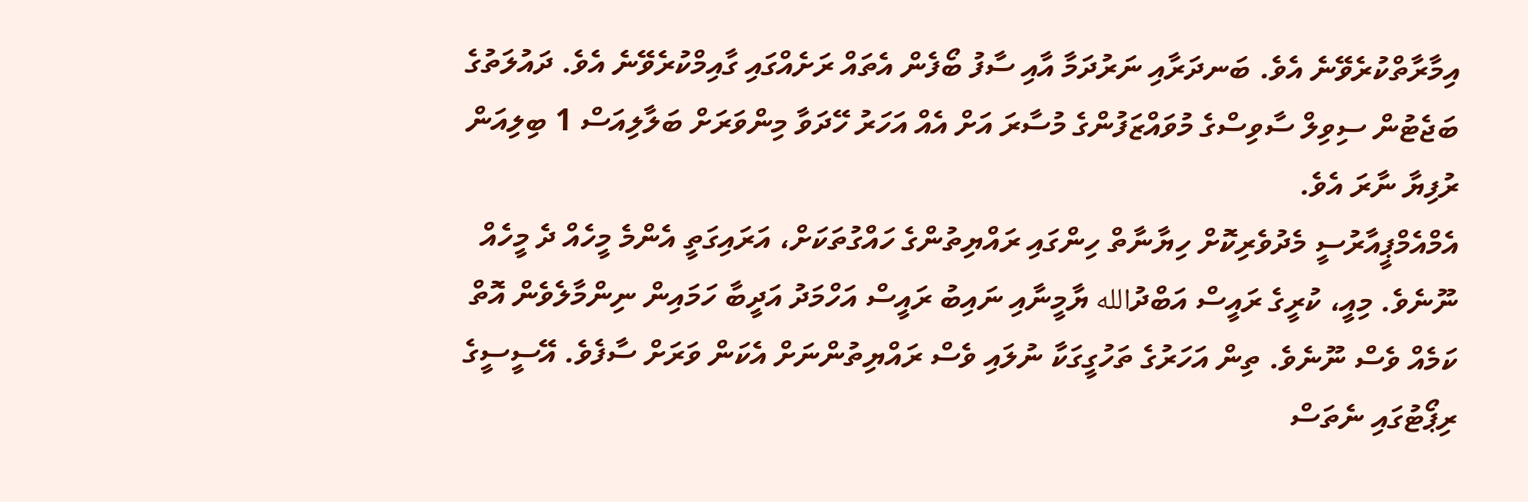އިމާރާތްކުރެވޭނެ އެވެ. ބަނދަރާއި ނަރުދަމާ އާއި ސާފު ބޯފެން އެތައް ރަށެއްގައި ގާއިމްކުރެވޭނެ އެވެ. ދައުލަތުގެ ބަޖެޓުން ސިވިލް ސާވިސްގެ މުވައްޒަފުންގެ މުސާރަ އަށް އެއް އަހަރު ހޭދަވާ މިންވަރަށް ބަލާލިއަސް 1 ބިލިއަން ރުފިޔާ ނާރަ އެވެ.
އެމްއެމްޕީއާރުސީ މެދުވެރިކޮށް ހިޔާނާތް ހިންގައި ރައްޔިތުންގެ ހައްގުތަކަށް، އަރައިގަތީ އެންމެ މީހެއް ދެ މީހެއް ނޫނެވެ. މިއީ، ކުރީގެ ރައީސް އަބްދުالله ޔާމީނާއި ނައިބު ރައީސް އަހްމަދު އަދީބާ ހަމައިން ނިންމާލެވެން އޮތް ކަމެއް ވެސް ނޫނެވެ. ތިން އަހަރުގެ ތަހުގީގަކާ ނުލައި ވެސް ރައްޔިތުންނަށް އެކަން ވަރަށް ސާފެވެ. އޭސީސީގެ ރިޕޯޓުގައި ނެތަސް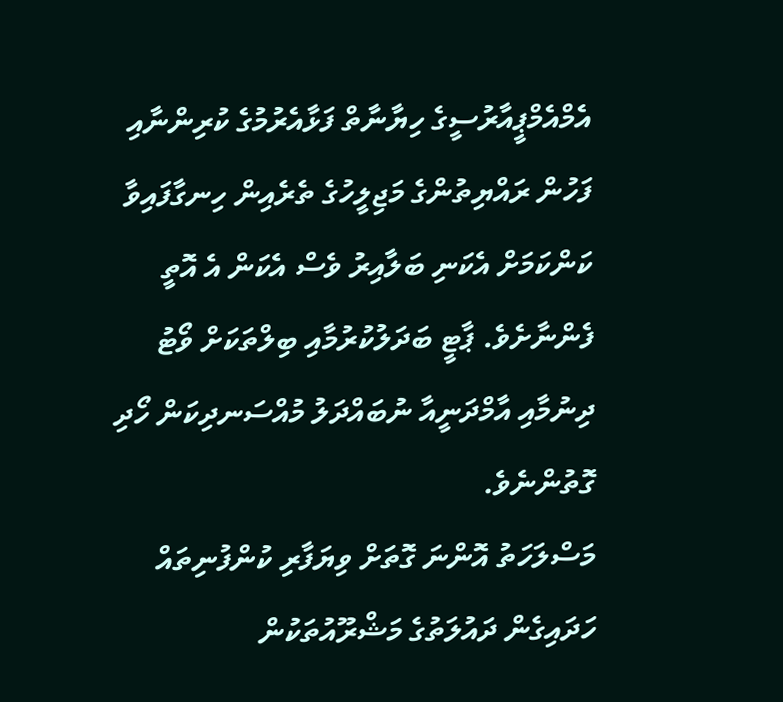އެމްއެމްޕީއާރުސީގެ ހިޔާނާތް ފަޅާއެރުމުގެ ކުރިންނާއި ފަހުން ރައްޔިތުންގެ މަޖިލީހުގެ ތެރެއިން ހިނގާފައިވާ ކަންކަމަށް އެކަނި ބަލާއިރު ވެސް އެކަން އެ އޮތީ ފެންނާށެވެ. ޕާޓީ ބަދަލުކުރުމާއި ބިލްތަކަށް ވޯޓު ދިނުމާއި އާމްދަނީއާ ނުބައްދަލު މުއްސަނދިކަން ހޯދި ގޮތުންނެވެ.
މަސްލަހަތު އޮންނަ ގޮތަށް ވިޔަފާރި ކުންފުނިތައް ހަދައިގެން ދައުލަތުގެ މަޝްރޫއުތަކުން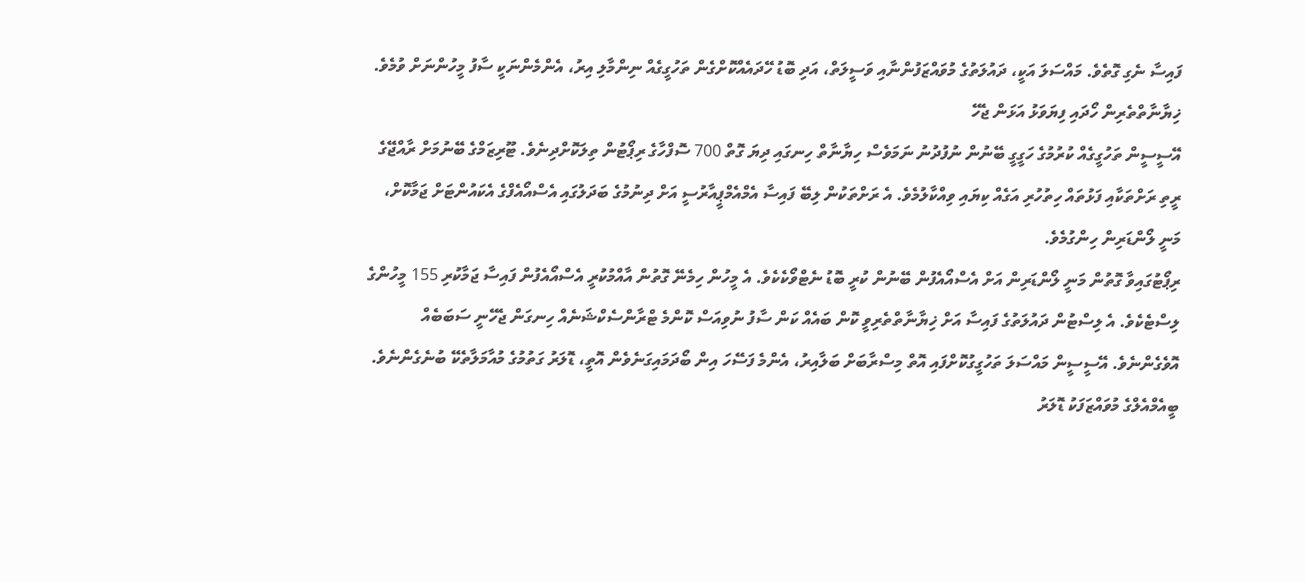ފައިސާ ނެގި ގޮތެވެ. މައްސަލަ އަކީ، ދައުލަތުގެ މުވައްޒަފުންނާއި ވަސީލަތް، އަދި ބޮޑު ހޭދައެއްކޮށްގެން ތަހުގީގެއް ނިންމާލި އިރު، އެންމެންނަކީ ސާފު މީހުންނަށް ވުމެވެ.
ޚިޔާނާތްތެރިން ހޯދައި ފިޔަވަޅު އަޅަން ޖެހޭ
އޭސީސީން ތަހުގީގެއް ކުރުމުގެ ހަގީގީ ބޭނުން ނުފުދުނު ނަމަވެސް ހިޔާނާތް ހިނގައި ދިޔަ ގޮތް 700 ސޮފްހާގެ ރިޕޯޓުން ތިލަކޮށްދިނެވެ. ޓޫރިޒަމްގެ ބޭނުމަށް ރާއްޖޭގެ ރީތި ރަށްތަކާއި ފަޅުތައް ހިތުހުރި އަގެއް ކިޔައި ވިއްކާލުމެވެ. އެ ރަށްތަކުން ލިބޭ ފައިސާ އެމްއެމްޕީއާރުސީ އަށް ދިނުމުގެ ބަދަލުގައި އެސްއޯއެފްގެ އެކައުންޓަށް ޖަމާކޮށް، މަނީ ލޯންޑަރިން ހިންގުމެވެ.
ރިޕޯޓުގައިވާ ގޮތުން މަނީ ލޯންޑަރިން އަށް އެސްއޯއެފުން ބޭނުން ކުރީ ބޮޑު ނެޓްވޯކެކެވެ. އެ މީހުން ހިމެނޭ ގޮތުން އާއްމުކުރީ އެސްއޯއެފުން ފައިސާ ޖަމާކުރި 155 މީހުންގެ ލިސްޓެކެވެ. އެ ލިސްޓުން ދައުލަތުގެ ފައިސާ އަށް ޚިޔާނާތްތެރިވީ ކޮން ބައެއް ކަން ސާފު ނުވިއަސް ކޮންމެ ޓްރާންސެކްޝަނެއް ހިނގަން ޖެހޭނީ ސަބަބެއް އޮވެގެންނެވެ. އޭސީސީން މައްސަލަ ތަހުގީގުކޮށްފައި އޮތް މިސްރާބަށް ބަލާއިރު، އެންމެ ފަސޭހަ އިން ބޯދަމައިގަނެވެން އޮތީ، ޑޮލަރު ގަތުމުގެ މުއާމަލާތެކޭ ބުނެގެންނެވެ.
ބީއެމްއެލްގެ މުވައްޒަފަކު ޑޮލަރު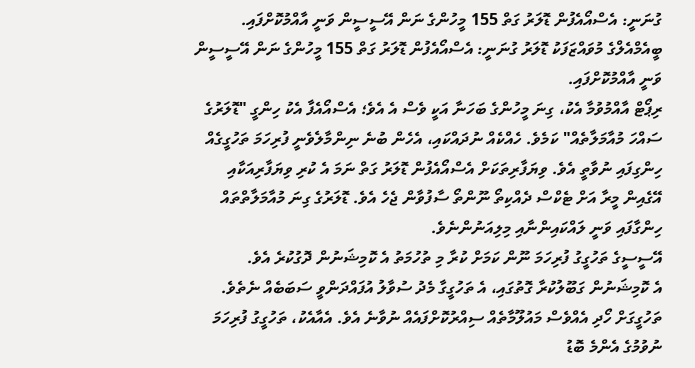ގުނަނީ: އެސްއޯއެފުން ޑޮލަރު ގަތް 155 މީހުންގެ ނަން އޭސީސީން ވަނީ އާއްމުކޮށްފައި.
ބީއެމްއެލްގެ މުވައްޒަފަކު ޑޮލަރު ގުނަނީ: އެސްއޯއެފުން ޑޮލަރު ގަތް 155 މީހުންގެ ނަން އޭސީސީން ވަނީ އާއްމުކޮށްފައި.
ރިޕޯޓް އާއްމުވުމާ އެކު، ގިނަ މީހުންގެ ބަހަނާ އަކީ ވެސް އެ އެވެ؛ އެސްއޯއެފާ އެކު ހިންގީ "ޑޮލަރުގެ ސައްހަ މުއާމަލާތެއް" ކަމެވެ. ހެއްކެއް ނުދައްކައި، އެހެން ބުނެ ނިންމާލެވެނީ ފުރިހަމަ ތަހުގީގެއް ހިންގިފައި ނުވާތީ އެވެ. ވިޔަފާރިތަކަށް އެސްއޯއެފުން ޑޮލަރު ގަތް ނަމަ އެ ކުރި ވިޔަފާރިއަކާއި އޭގެއިން މީރާ އަށް ޓެކްސް ދެއްކިތޯ ނޫންތޯ ސާފުވާން ޖެހެ އެވެ. ޑޮލަރުގެ ގިނަ މުއާމަލާތްތައް ހިންގާފައި ވަނީ ލައްކައިންނާއި މިލިއަނުންނެވެ.
އޭސީސީގެ ތަހުގީގު ފުރިހަމަ ނޫން ކަމަށް ކުރާ މި ތުހުމަތު އެ ކޮމިޝަނުން ދޮގުކުރެ އެވެ.
އެ ކޮމިޝަނުން ގަބޫލުކުރާ ގޮތުގައި، އެ ތަހުގީގާ މެދު ސުވާލު އުފައްދަންވީ ސަބަބެއް ނެތެވެ. ތަހުގީގަށް ހޯދި އެއްވެސް މައުލޫމާތެއް ސިއްރުކޮށްފައެއް ނުވާނެ އެވެ. އެއާއެކު، ތަހުގީގު ފުރިހަމަ ނުވުމުގެ އެންމެ ބޮޑު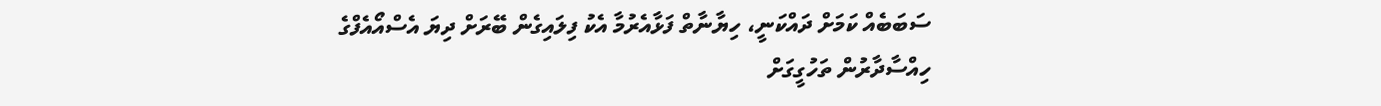ސަބަބެއް ކަމަށް ދައްކަނީ، ހިޔާނާތް ފަޅާއެރުމާ އެކު ފިލައިގެން ބޭރަށް ދިޔަ އެސްއޯއެފްގެ ހިއްސާދާރުން ތަހުގީގަށް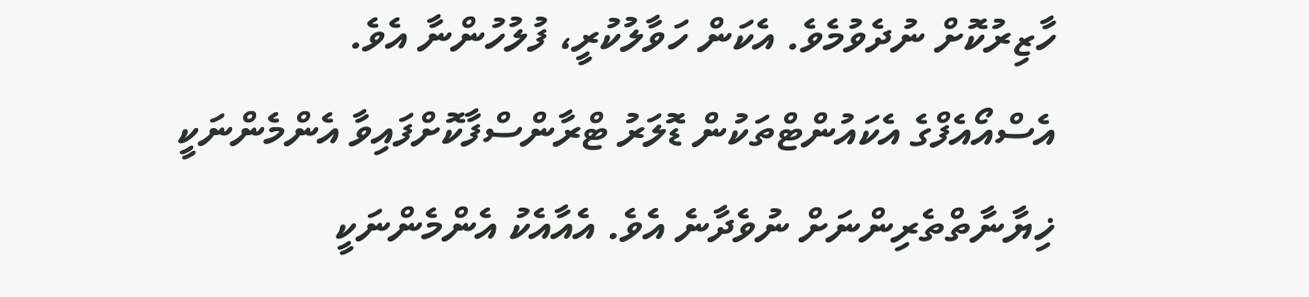ހާޒިރުކޮށް ނުދެވުމެވެ. އެކަން ހަވާލުކުރީ، ފުލުހުންނާ އެވެ.
އެސްއޯއެފްގެ އެކައުންޓްތަކުން ޑޮލަރު ޓްރާންސްފާކޮށްފައިވާ އެންމެންނަކީ ޚިޔާނާތްތެރިންނަށް ނުވެދާނެ އެވެ. އެއާއެކު އެންމެންނަކީ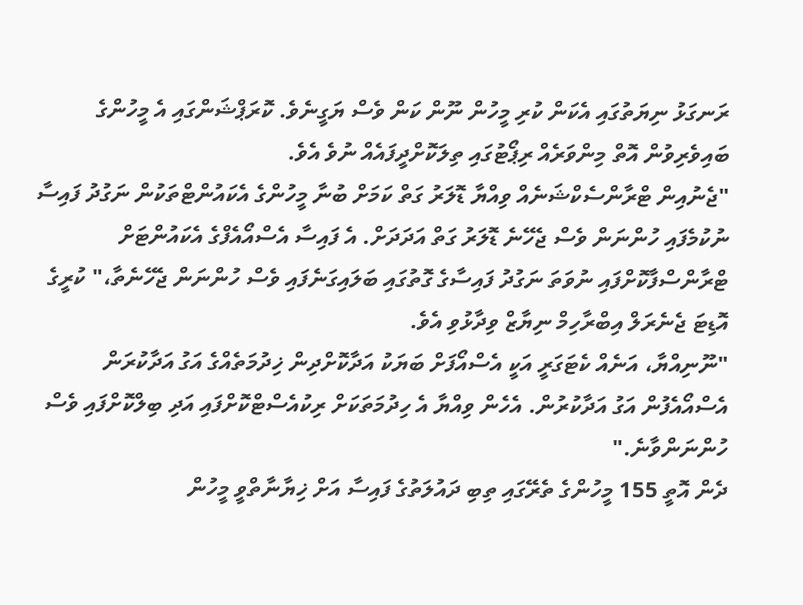ރަނގަޅު ނިޔަތުގައި އެކަން ކުރި މީހުން ނޫން ކަން ވެސް ޔަގީނެވެ. ކޮރަޕްޝަންގައި އެ މީހުންގެ ބައިވެރިވުން އޮތް މިންވަރެއް ރިޕޯޓުގައި ތިލަކޮށްދީފައެއް ނުވެ އެވެ.
"ޖެނުއިން ޓްރާންސެކްޝަނެއް ވިއްޔާ ޑޮލަރު ގަތް ކަމަށް ބުނާ މީހުންގެ އެކައުންޓްތަކުން ނަގުދު ފައިސާ ނުކުމެފައި ހުންނަން ވެސް ޖެހޭނެ ޑޮލަރު ގަތް އަދަދަށް. އެ ފައިސާ އެސްއޯއެފްގެ އެކައުންޓަށް ޓްރާންސްފާކޮށްފައި ނުވަތަ ނަގުދު ފައިސާގެ ގޮތުގައި ބަލައިގަނެފައި ވެސް ހުންނަން ޖެހޭނެތާ،" ކުރީގެ އޮޑިޓަ ޖެނެރަލް އިބްރާހިމް ނިޔާޒް ވިދާޅުވި އެވެ.
"ނޫނިއްޔާ، އަނެއް ކެޓަގަރީ އަކީ އެސްއޯފަށް ބަޔަކު އަދާކޮށްދިން ޚިދުމަތެއްގެ އަގު އަދާކުރަން އެސްއޯއެފުން އަގު އަދާކުރުން. އެހެން ވިއްޔާ އެ ހިދުމަތަކަށް ރިކުއެސްޓްކޮށްފައި އަދި ބިލްކޮށްފައި ވެސް ހުންނަންވާނެ."
ދެން އޮތީ 155 މީހުންގެ ތެރޭގައި ތިބި ދައުލަތުގެ ފައިސާ އަށް ޚިޔާނާތްވީ މީހުން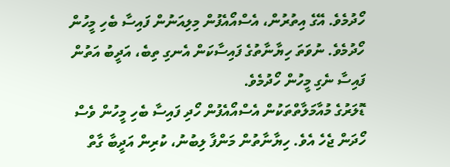ހޯދުމެވެ. އޭގެ އިތުރުން، އެސްއޯއެފުން މިލިއަނުން ފައިސާ ބެހި މީހުން ހޯދުމެވެ. ނުވަތަ ހިޔާނާތުގެ ފައިސާކަން އެނގި ތިބެ، އަދީބު އަތުން ފައިސާ ނެގި މީހުން ހޯދުމެވެ.
ޑޮލަރުގެ މުއާމަލާތްތަކުން އެސްއޯއެފުން ހޯދި ފައިސާ ބެހި މީހުން ވެސް ހޯދަން ޖެހެ އެވެ. ހިޔާނާތުން މަންފާ ލިބުނު، ކުރިން އަދީބާ ގާތް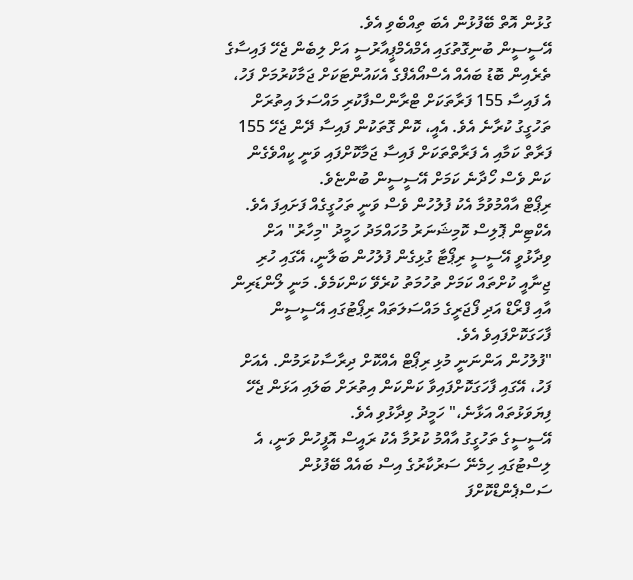ގުޅުން އޮތް ބޭފުޅުން އެބަ ތިއްބެވި އެވެ.
އޭސީސީން ބުނިގޮތުގައި އެމްއެމްޕީއާރުސީ އަށް ލިބެން ޖެހޭ ފައިސާގެ ތެރެއިން ބޮޑު ބައެއް އެސްއޯއެފްގެ އެކައުންޓަކަށް ޖަމާކުރުމަށް ފަހު، އެ ފައިސާ 155 ފަރާތަކަށް ޓްރާންސްފާކުރި މައްސަލަ އިތުރަށް ތަހުގީގު ކުރާނެ އެވެ. އެއީ، ކޮން ގޮތަކުން ފައިސާ ދޭން ޖެހޭ 155 ފަރާތް ކަމާއި އެ ފަރާތްތަކަށް ފައިސާ ޖަމާކޮށްފައި ވަނީ ކީއްވެގެން ކަން ވެސް ހޯދާނެ ކަމަށް އޭސީސީން ބުންޏެވެ.
ރިޕޯޓް އާއްމުވުމާ އެކު ފުލުހުން ވެސް ވަނީ ތަހުގީގެއް ފަށައިފަ އެވެ.
އެކްޓިން ޕޮލިސް ކޮމިޝަނަރު މުހައްމަދު ހަމީދު "މިހާރު" އަށް ވިދާޅުވީ އޭސީސީ ރިޕޯޓާ ގުޅިގެން ފުލުހުން ބަލާނީ، އޭގައި ހުރި ޖިނާއީ ކުށްތައް ކަމަށް ތުހުމަތު ކުރެވޭ ކަންކަމެވެ. މަނީ ލޯންޑަރިން އާއި ފްރޯޑް އަދި ފޯޖަރީގެ މައްސަލަތައް ރިޕޯޓުގައި އޭސީސީން ފާހަގަކޮށްފައިވެ އެވެ.
"ފުލުހުން އަންނަނީ މުޅި ރިޕޯޓް އެއްކޮށް ދިރާސާކުރަމުން. އެއަށް ފަހު، އޭގައި ފާހަގަކޮށްފައިވާ ކަންކަން އިތުރަށް ބަލައި އަޅަން ޖެހޭ ފިޔަވަޅުތައް އަޅާނެ،" ހަމީދު ވިދާޅުވި އެވެ.
އޭސީސީގެ ތަހުގީގު އާއްމު ކުރުމާ އެކު ރައީސް އޮފީހުން ވަނީ، އެ ލިސްޓުގައި ހިމެނޭ ސަރުކާރުގެ އިސް ބައެއް ބޭފުޅުން ސަސްޕެންޑްކޮށްފަ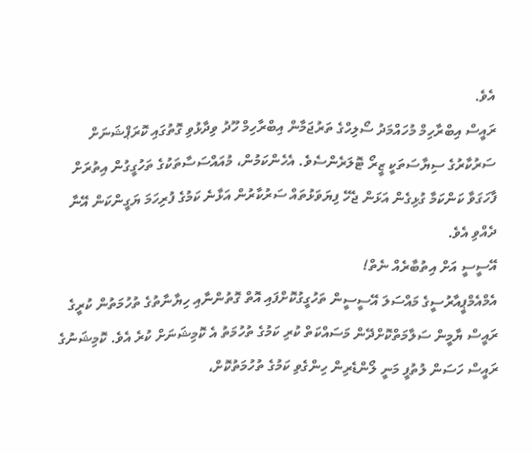އެވެ.
ރައީސް އިބްރާހިމް މުހައްމަދު ސޯލިހްގެ ތަރުޖަމާން އިބްރާހިމް ހޫދު ވިދާޅުވި ގޮތުގައި ކޮރަޕްޝަނަށް ސަރުކާރުގެ ސިޔާސަތަކީ ޒީރޯ ޓޮލަރެންސެވެ. އެހެންކަމުން، މުއައްސަސާތަކުގެ ތަހުގީގުން އިތުރަށް ފާހަގަވާ ކަންކަމާ ގުޅިގެން އަޅަން ޖެހޭ ފިޔަވަޅުތައް ސަރުކާރުން އަޅާނެ ކަމުގެ ފުރިހަމަ ޔަގީންކަން އޭނާ ދެއްވި އެވެ.
އޭސީސީ އަށް އިތުބާރެއް ނެތް!
އެމްއެމްޕީއާރުސީގެ މައްސަލަ އޭސީސީން ތަހުގީގުކޮށްފައި އޮތް ގޮތުންނާއި ހިޔާނާތުގެ ތުހުމަތުން ކުރީގެ ރައީސް ޔާމީން ސަލާމަތްކޮށްދޭން މަސައްކަތް ކުރި ކަމުގެ ތުހުމަތު އެ ކޮމިޝަނަށް ކުރެ އެވެ. ކޮމިޝަނުގެ ރައީސް ހަސަން ލުތުފީ މަނީ ލޯންޑެރިން ހިންގެވި ކަމުގެ ތުހުމަތުކޮށް،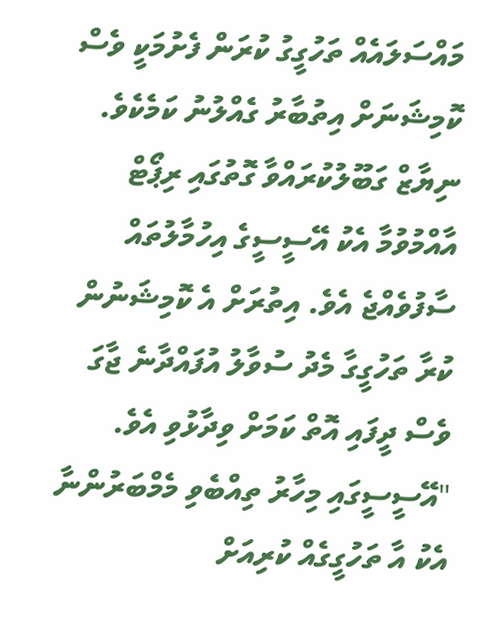މައްސަލައެއް ތަހުގީގު ކުރަން ފެށުމަކީ ވެސް ކޮމިޝަނަށް އިތުބާރު ގެއްލުނު ކަމެކެވެ.
ނިޔާޒް ގަބޫލުކުރައްވާ ގޮތުގައި ރިޕޯޓް އާއްމުވުމާ އެކު އޭސީސީގެ އިހުމާލުތައް ސާފުވެއްޖެ އެވެ. އިތުރަށް އެ ކޮމިޝަނުން ކުރާ ތަހުގީގާ މެދު ސުވާލު އުފައްދާނެ ޖާގަ ވެސް ދީފައި އޮތް ކަމަށް ވިދާޅުވި އެވެ.
"އޭސީސީގައި މިހާރު ތިއްބެވި މެމްބަރުންނާ އެކު އާ ތަހުގީގެއް ކުރިއަށް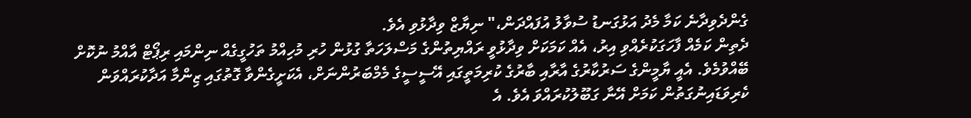ގެންދެވިދާނެ ކަމާ މެދު އަޅުގަނޑު ސުވާލު އުފައްދަން،" ނިޔާޒް ވިދާޅުވި އެވެ.
ދެތިން ކަމެއް ފާހަގަކުރެއްވި އިރު، އެއް ކަމަކަށް ވިދާޅުވީ ރައްޔިތުންގެ މަސްލަހަތާ ގުޅުން ހުރި މުހިއްމު ތަހުގީގެއް ނިންމައި ރިޕޯޓް އާއްމު ނުކޮށް ބޭއްވުމެވެ. އެއީ ޔާމީންގެ ސަރުކާރުގެ އާރާއި ބާރުގެ ކުރިމަތީގައި އޭސީސީގެ މެމްބަރުންނަށް، އެކަށީގެންވާ ގޮތުގައި ޒިންމާ އަދާކުރައްވަން ކެރިވަޑައިނުގަތުން ކަމަށް އޭނާ ގަބޫލުކުރައްވަ އެވެ. އެ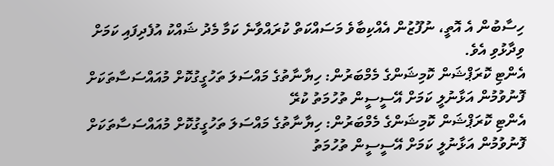ހިސާބުން އެ އޮތީ، ނުފޫޒުން އެއްކިބާވެ މަސައްކަތް ކުރައްވާނެ ކަމާ މެދު ޝައްކު އުފެދިފައި ކަމަށް ވިދާޅުވި އެވެ.
އެންޓި ކޮރަޕްޝަން ކޮމިޝަންގެ މެމްބަރުން: ހިޔާނާތުގެ މައްސަލަ ތަހުގީގުކޮށް މުއައްސަސާތަކަށް ފޮނުވުމުން އަޅާނުލީ ކަމަށް އޭސީސީން ތުހުމަތު ކުރޭ
އެންޓި ކޮރަޕްޝަން ކޮމިޝަންގެ މެމްބަރުން: ހިޔާނާތުގެ މައްސަލަ ތަހުގީގުކޮށް މުއައްސަސާތަކަށް ފޮނުވުމުން އަޅާނުލީ ކަމަށް އޭސީސީން ތުހުމަތު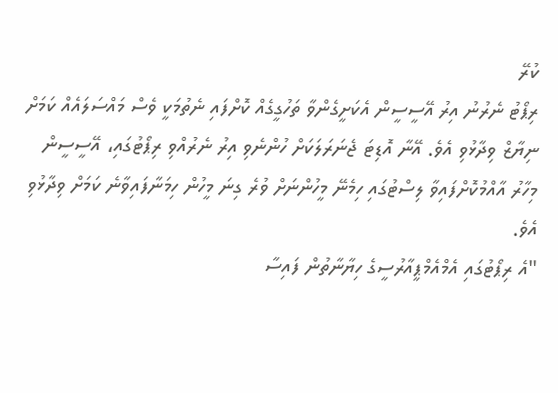ކުރޭ
ރިޕޯޓު ނެރުނު އިރު އޭސީސީން އެކަށީގެންވާ ތަހުގީގެއް ކޮށްފައި ނެތުމަކީ ވެސް މައްސަލައެއް ކަމަށް ނިޔާޒް ވިދާޅުވި އެވެ. އޭނާ އޮޑިޓަ ޖެނަރަލަކަށް ހުންނެވި އިރު ނެރުއްވި ރިޕޯޓުގައި، އޭސީސީން މިހާރު އާއްމުކޮށްފައިވާ ލިސްޓުގައި ހިމެނޭ މީހުންނަށް ވުރެ ގިނަ މީހުން ހިމަނާފައިވާނެ ކަމަށް ވިދާޅުވި އެވެ.
"އެ ރިޕޯޓުގައި އެމްއެމްޕީއާރުސީގެ ހިޔާނާތުން ފައިސާ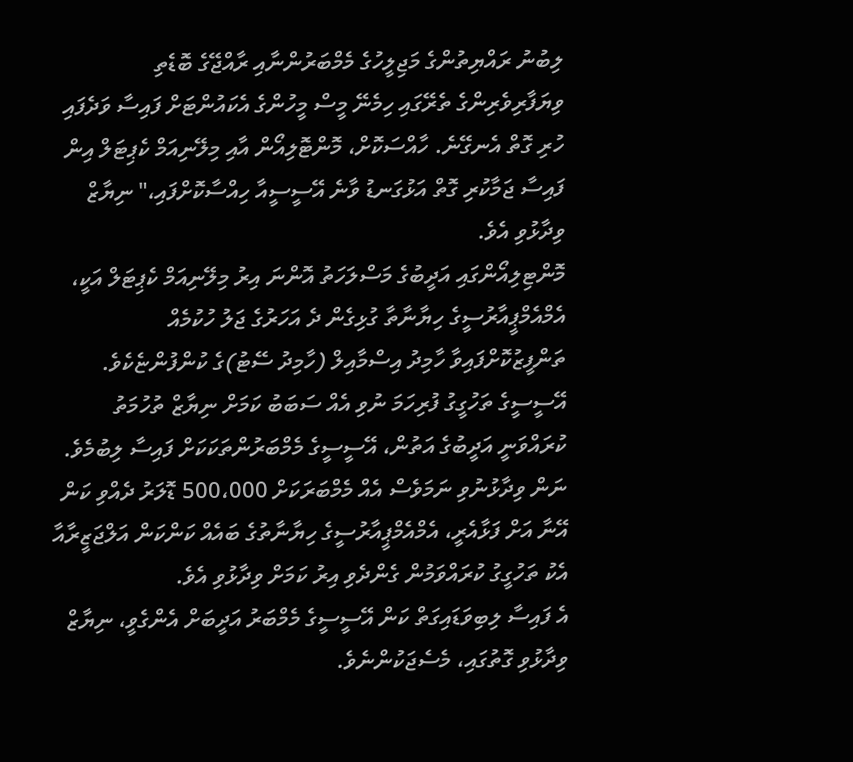ލިބުނު ރައްޔިތުންގެ މަޖިލީހުގެ މެމްބަރުންނާއި ރާއްޖޭގެ ބޮޑެތި ވިޔަފާރިވެރިންގެ ތެރޭގައި ހިމެނޭ މީސް މީހުންގެ އެކައުންޓަށް ފައިސާ ވަދެފައި ހުރި ގޮތް އެނގޭނެ. ހާއްސަކޮށް، މޮންޓޮލިއޯން އާއި މިލޭނިއަމް ކެޕިޓަލް އިން ފައިސާ ޖަމާކުރި ގޮތް އަޅުގަނޑު ވާނެ އޭސީސީއާ ހިއްސާކޮށްފައި،" ނިޔާޒް ވިދާޅުވި އެވެ.
މޮންޓިލިއޯންގައި އަދީބުގެ މަސްލަހަތު އޮންނަ އިރު މިލޭނިއަމް ކެޕިޓަލް އަކީ، އެމްއެމްޕީއާރުސީގެ ހިޔާނާތާ ގުޅިގެން ދެ އަހަރުގެ ޖަލު ހުކުމެއް ތަންފީޒުކޮށްފައިވާ ހާމިދު އިސްމާއިލް (ހާމިދު ސޭޓު)ގެ ކުންފުންޏެކެވެ.
އޭސީސީގެ ތަހުގީގު ފުރިހަމަ ނުވި އެއް ސަބަބު ކަމަށް ނިޔާޒް ތުހުމަތު ކުރައްވަނީ އަދީބުގެ އަތުން، އޭސީސީގެ މެމްބަރުންތަކަކަށް ފައިސާ ލިބުމެވެ. ނަން ވިދާޅުނުވި ނަމަވެސް އެއް މެމްބަރަކަށް 500،000 ޑޮލަރު ދެއްވި ކަން އޭނާ އަށް ފަޅާއެރީ، އެމްއެމްޕީއާރުސީގެ ހިޔާނާތުގެ ބައެއް ކަންކަން އަލްޖަޒީރާއާ އެކު ތަހުގީގު ކުރައްވަމުން ގެންދެވި އިރު ކަމަށް ވިދާޅުވި އެވެ.
އެ ފައިސާ ލިބިވަޑައިގަތް ކަން އޭސީސީގެ މެމްބަރު އަދީބަށް އެންގެވީ، ނިޔާޒް ވިދާޅުވި ގޮތުގައި، މެސެޖަކުންނެވެ.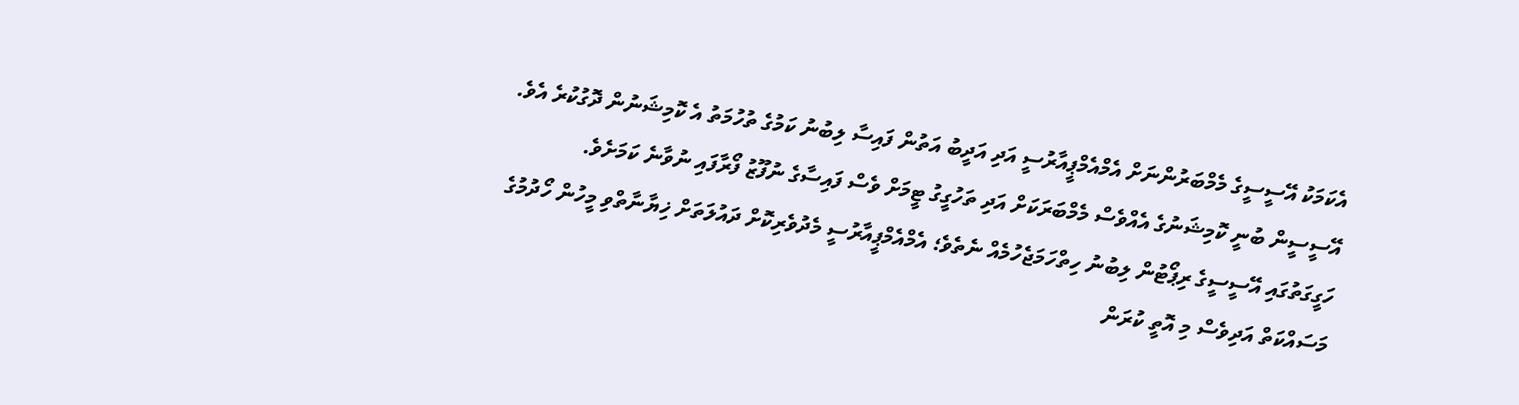އެކަމަކު އޭސީސީގެ މެމްބަރުންނަށް އެމްއެމްޕީއާރުސީ އަދި އަދީބު އަތުން ފައިސާ ލިބުނު ކަމުގެ ތުހުމަތު އެ ކޮމިޝަނުން ދޮގުކުރެ އެވެ. އޭސީސީން ބުނީ ކޮމިޝަނުގެ އެއްވެސް މެމްބަރަކަށް އަދި ތަހުގީގު ޓީމަށް ވެސް ފައިސާގެ ނުފޫޒު ފޯރާފައި ނުވާނެ ކަމަށެވެ.
ހަގީގަތުގައި އޭސީސީގެ ރިޕޯޓުން ލިބުނު ހިތްހަމަޖެހުމެއް ނެތެވެ؛ އެމްއެމްޕީއާރުސީ މެދުވެރިކޮށް ދައުލަތަށް ޚިޔާނާތްވި މީހުން ހޯދުމުގެ މަސައްކަތް އަދިވެސް މި އޮތީ ކުރަން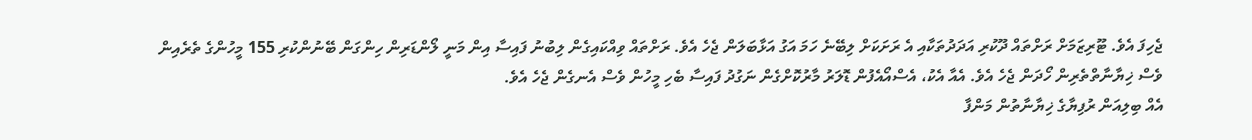ޖެހިފަ އެވެ. ޓޫރިޒަމަށް ރަށްތައް ދޫކުރި އަދަދުތަކާއި އެ ރަށަކަށް ލިބޭނެ ހަމަ އަގު އަޅާބަލަން ޖެހެ އެވެ. ރަށްތައް ވިއްކައިގެން ލިބުނު ފައިސާ އިން މަނީ ލޯންޑަރިން ހިންގަން ބޭނުންކުރި 155 މީހުންގެ ތެރެއިން ވެސް ޚިޔާނާތްތެރިން ހޯދަން ޖެހެ އެވެ. އެއާ އެކު، އެސްއޯއެފުން ޑޮލަރު މާރުކޮށްގެން ނަގުދު ފައިސާ ބެހި މީހުން ވެސް އެނގެން ޖެހެ އެވެ.
އެއް ބިލިއަން ރުފިޔާގެ ޚިޔާނާތުން މަންފާ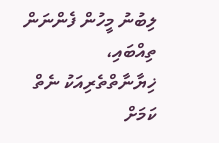ލިބުނު މީހުން ފެންނަން ތިއްބައި، ޚިޔާނާތްތެރިއަކު ނެތް ކަމަށް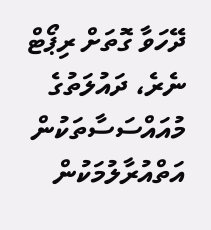ދޭހަވާ ގޮތަށް ރިޕޯޓް ނެރެ، ދައުލަތުގެ މުއައްސަސާތަކުން އަތްއުރާލުމަކުން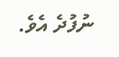ނުފުދެ އެވެ.